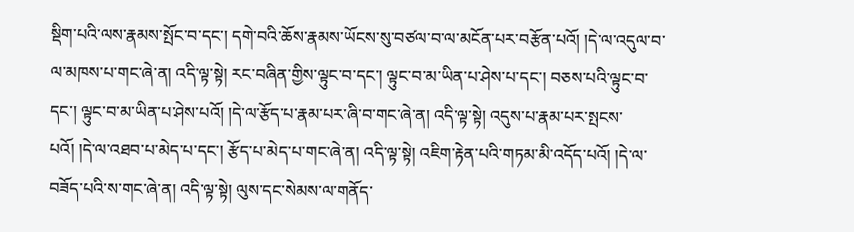སྡིག་པའི་ལས་རྣམས་སྤོང་བ་དང་། དགེ་བའི་ཆོས་རྣམས་ཡོངས་སུ་བཙལ་བ་ལ་མངོན་པར་བརྩོན་པའོ། །དེ་ལ་འདུལ་བ་ལ་མཁས་པ་གང་ཞེ་ན། འདི་ལྟ་སྟེ། རང་བཞིན་གྱིས་ལྟུང་བ་དང་། ལྟུང་བ་མ་ཡིན་པ་ཤེས་པ་དང་། བཅས་པའི་ལྟུང་བ་དང་། ལྟུང་བ་མ་ཡིན་པ་ཤེས་པའོ། །དེ་ལ་རྩོད་པ་རྣམ་པར་ཞི་བ་གང་ཞེ་ན། འདི་ལྟ་སྟེ། འདུས་པ་རྣམ་པར་སྤངས་པའོ། །དེ་ལ་འཐབ་པ་མེད་པ་དང་། རྩོད་པ་མེད་པ་གང་ཞེ་ན། འདི་ལྟ་སྟེ། འཇིག་རྟེན་པའི་གཏམ་མི་འདོད་པའོ། །དེ་ལ་བཟོད་པའི་ས་གང་ཞེ་ན། འདི་ལྟ་སྟེ། ལུས་དང་སེམས་ལ་གནོད་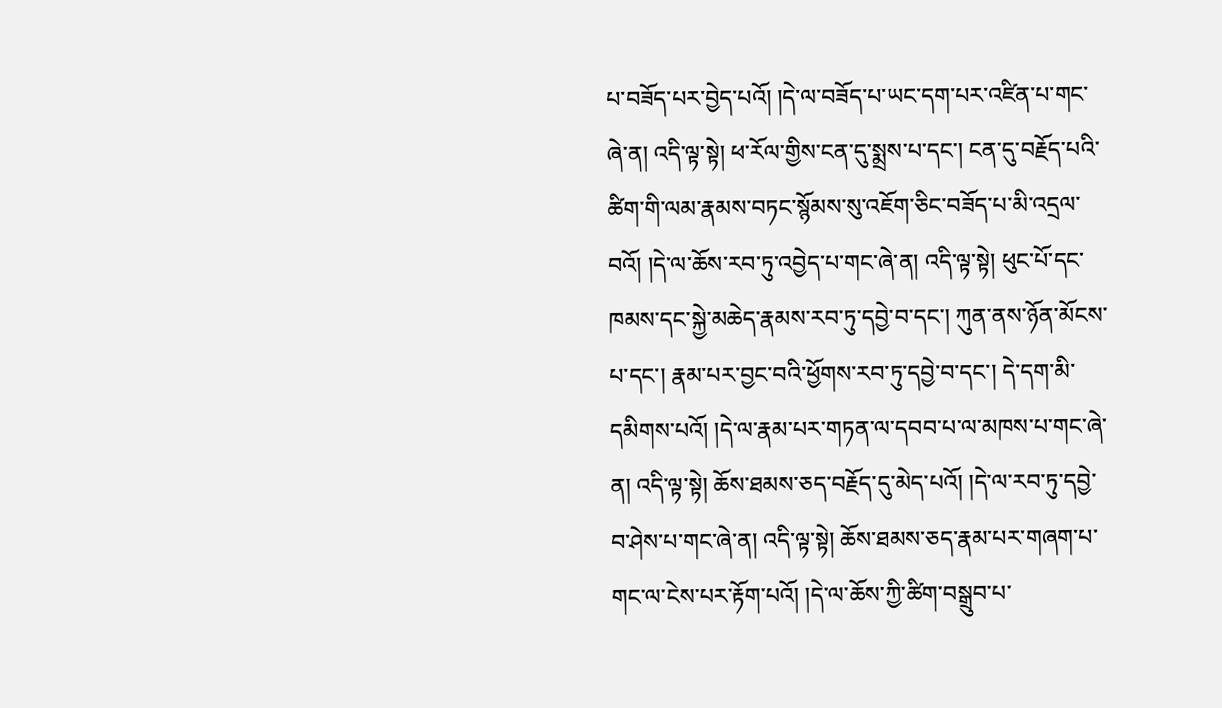པ་བཟོད་པར་བྱེད་པའོ། །དེ་ལ་བཟོད་པ་ཡང་དག་པར་འཛིན་པ་གང་ཞེ་ན། འདི་ལྟ་སྟེ། ཕ་རོལ་གྱིས་ངན་དུ་སྨྲས་པ་དང་། ངན་དུ་བརྗོད་པའི་ཚིག་གི་ལམ་རྣམས་བཏང་སྙོམས་སུ་འཇོག་ཅིང་བཟོད་པ་མི་འདྲལ་བའོ། །དེ་ལ་ཆོས་རབ་ཏུ་འབྱེད་པ་གང་ཞེ་ན། འདི་ལྟ་སྟེ། ཕུང་པོ་དང་ཁམས་དང་སྐྱེ་མཆེད་རྣམས་རབ་ཏུ་དབྱེ་བ་དང་། ཀུན་ནས་ཉོན་མོངས་པ་དང་། རྣམ་པར་བྱང་བའི་ཕྱོགས་རབ་ཏུ་དབྱེ་བ་དང་། དེ་དག་མི་དམིགས་པའོ། །དེ་ལ་རྣམ་པར་གཏན་ལ་དབབ་པ་ལ་མཁས་པ་གང་ཞེ་ན། འདི་ལྟ་སྟེ། ཆོས་ཐམས་ཅད་བརྗོད་དུ་མེད་པའོ། །དེ་ལ་རབ་ཏུ་དབྱེ་བ་ཤེས་པ་གང་ཞེ་ན། འདི་ལྟ་སྟེ། ཆོས་ཐམས་ཅད་རྣམ་པར་གཞག་པ་གང་ལ་ངེས་པར་རྟོག་པའོ། །དེ་ལ་ཆོས་ཀྱི་ཚིག་བསྒྲུབ་པ་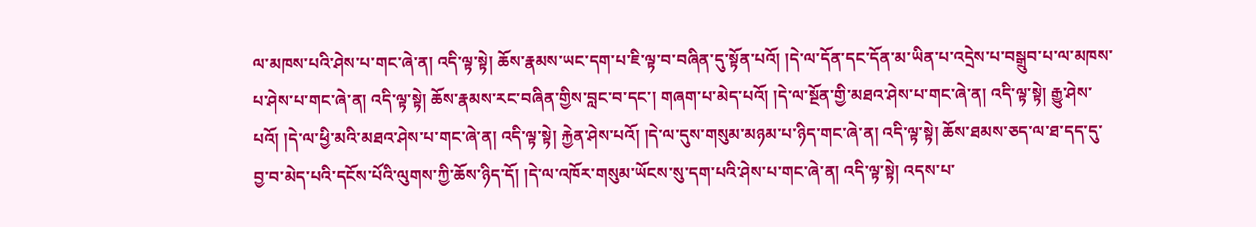ལ་མཁས་པའི་ཤེས་པ་གང་ཞེ་ན། འདི་ལྟ་སྟེ། ཆོས་རྣམས་ཡང་དག་པ་ཇི་ལྟ་བ་བཞིན་དུ་སྟོན་པའོ། །དེ་ལ་དོན་དང་དོན་མ་ཡིན་པ་འདྲེས་པ་བསྒྲུབ་པ་ལ་མཁས་པ་ཤེས་པ་གང་ཞེ་ན། འདི་ལྟ་སྟེ། ཆོས་རྣམས་རང་བཞིན་གྱིས་བླང་བ་དང་། གཞག་པ་མེད་པའོ། །དེ་ལ་སྔོན་གྱི་མཐའ་ཤེས་པ་གང་ཞེ་ན། འདི་ལྟ་སྟེ། རྒྱུ་ཤེས་པའོ། །དེ་ལ་ཕྱི་མའི་མཐའ་ཤེས་པ་གང་ཞེ་ན། འདི་ལྟ་སྟེ། རྐྱེན་ཤེས་པའོ། །དེ་ལ་དུས་གསུམ་མཉམ་པ་ཉིད་གང་ཞེ་ན། འདི་ལྟ་སྟེ། ཆོས་ཐམས་ཅད་ལ་ཐ་དད་དུ་བྱ་བ་མེད་པའི་དངོས་པོའི་ལུགས་ཀྱི་ཆོས་ཉིད་དོ། །དེ་ལ་འཁོར་གསུམ་ཡོངས་སུ་དག་པའི་ཤེས་པ་གང་ཞེ་ན། འདི་ལྟ་སྟེ། འདས་པ་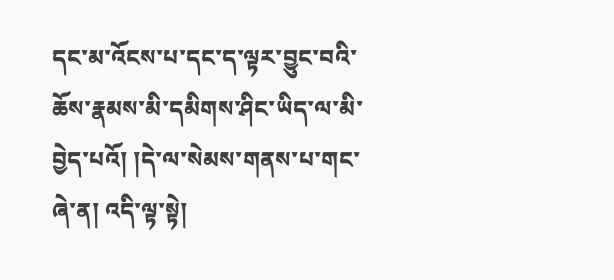དང་མ་འོངས་པ་དང་ད་ལྟར་བྱུང་བའི་ཆོས་རྣམས་མི་དམིགས་ཤིང་ཡིད་ལ་མི་བྱེད་པའོ། །དེ་ལ་སེམས་གནས་པ་གང་ཞེ་ན། འདི་ལྟ་སྟེ།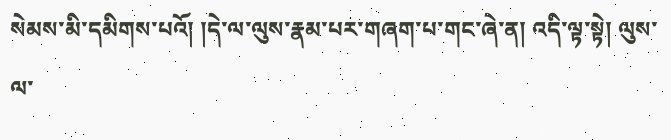སེམས་མི་དམིགས་པའོ། །དེ་ལ་ལུས་རྣམ་པར་གཞག་པ་གང་ཞེ་ན། འདི་ལྟ་སྟེ། ལུས་ལ་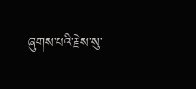ཞུགས་པའི་རྗེས་སུ་